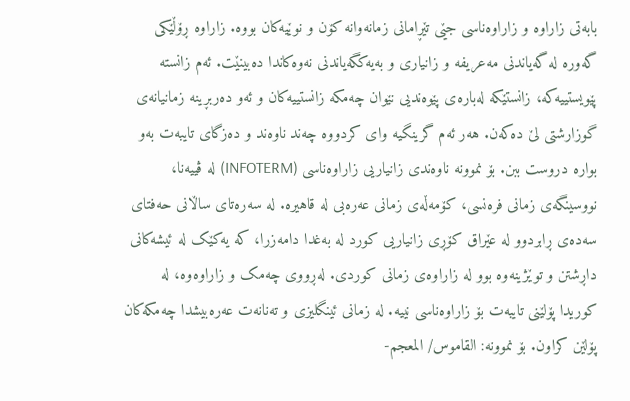بابەتی زاراوە و زاراوەناسی جێی تێڕامانی زمانەوانە کۆن و نوێیەکان بووە. زاراوە ڕۆڵێکی گەورە لە گەیاندنی مەعریفە و زانیاری و بەیەکگەیاندنی نەوەکاندا دەبینێت. ئەم زانستە پێویستییەکە، زانستێکە لەبارەی پێوەندیی نێوان چەمکە زانستییەکان و ئەو دەربڕینە زمانیانەی گوزارشتی لێ دەکەن. هەر ئەم گرینگیە وای کردووە چەند ناوەند و دەزگای تایبەت بەو بوارە دروست ببن. بۆ نموونە ناوەندی زانیاریی زاراوەناسی (INFOTERM) لە ڤییەنا، نووسینگەی زمانی فرەنسی، کۆمەڵەی زمانی عەرەبی لە قاهیرە. لە سەرەتای ساڵانی حەفتای سەدەی ڕابردوو لە عێراق کۆڕی زانیاریی کورد لە بەغدا دامەزرا، کە یەکێک لە ئیشەکانی داڕشتن و توێژینەوە بوو لە زاراوەی زمانی کوردی. لەڕووی چەمک و زاراوەوە، لە کوریدا پۆلێنی تایبەت بۆ زاراوەناسی نییە. لە زمانی ئینگلیزی و تەنانەت عەرەبیشدا چەمکەکان پۆلێن کراون. بۆ نموونە: القاموس/ المعجم-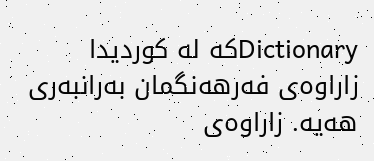Dictionaryکە لە کوردیدا زاراوەی فەرهەنگمان بەرانبەری هەیە. زاراوەی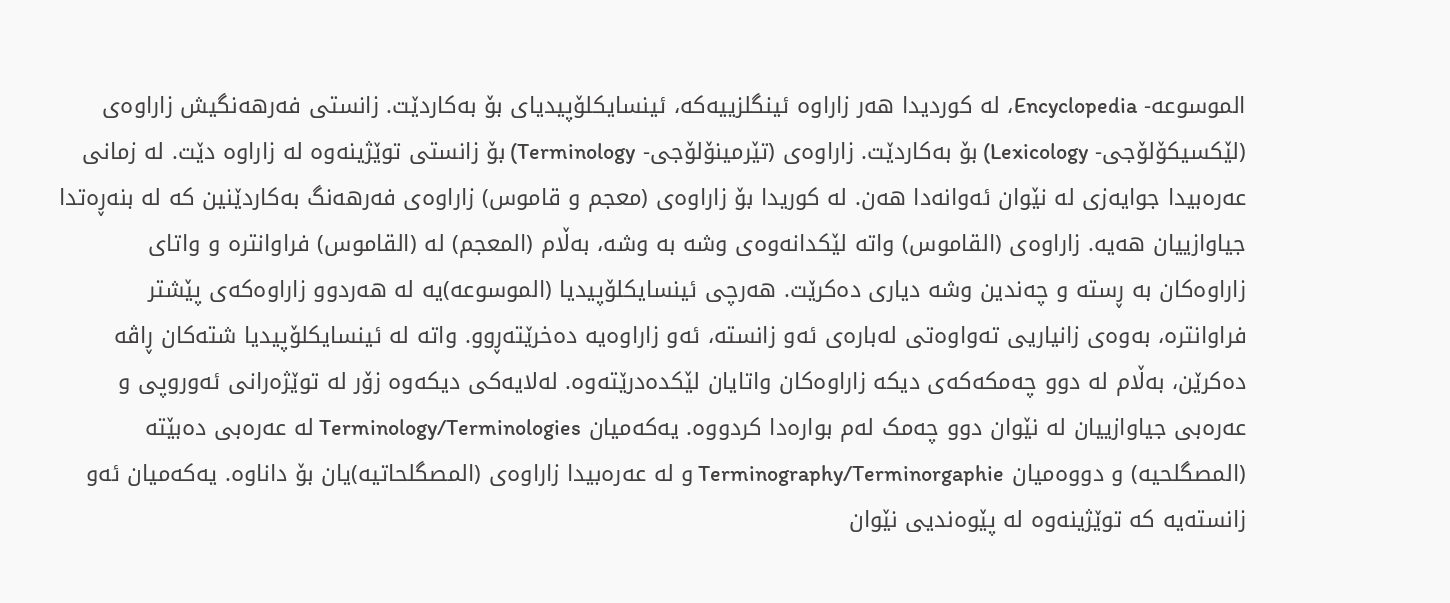الموسوعە- Encyclopedia، لە کوردیدا هەر زاراوە ئینگلزییەکە، ئینسایکلۆپیدیای بۆ بەکاردێت. زانستی فەرهەنگیش زاراوەی (لێکسیکۆلۆجی- Lexicology) بۆ بەکاردێت. زاراوەی (تێرمینۆلۆجی- Terminology) بۆ زانستی توێژینەوە لە زاراوە دێت. لە زمانی عەرەبیدا جوایەزی لە نێوان ئەوانەدا هەن. لە کوریدا بۆ زاراوەی (معجم و قاموس) زاراوەی فەرهەنگ بەکاردێنین کە لە بنەڕەتدا جیاوازییان هەیە. زاراوەی (القاموس) واتە لێکدانەوەی وشە بە وشە، بەڵام (المعجم) لە (القاموس) فراوانترە و واتای زاراوەکان بە ڕستە و چەندین وشە دیاری دەکرێت. هەرچی ئینسایکلۆپیدیا (الموسوعە)یە لە هەردوو زاراوەکەی پێشتر فراوانترە، بەوەی زانیاریی تەواوەتی لەبارەی ئەو زانستە، ئەو زاراوەیە دەخرێتەڕوو. واتە لە ئینسایکلۆپیدیا شتەکان ڕاڤە دەکرێن، بەڵام لە دوو چەمکەکەی دیکە زاراوەکان واتایان لێکدەدرێتەوە. لەلایەکی دیکەوە زۆر لە توێژەرانی ئەوروپی و عەرەبی جیاوازییان لە نێوان دوو چەمک لەم بوارەدا کردووە. یەکەمیان Terminology/Terminologies لە عەرەبی دەبێتە (المصگلحیە) و دووەمیان Terminography/Terminorgaphie و لە عەرەبیدا زاراوەی (المصگلحاتیە)یان بۆ داناوە. یەکەمیان ئەو زانستەیە کە توێژینەوە لە پێوەندیی نێوان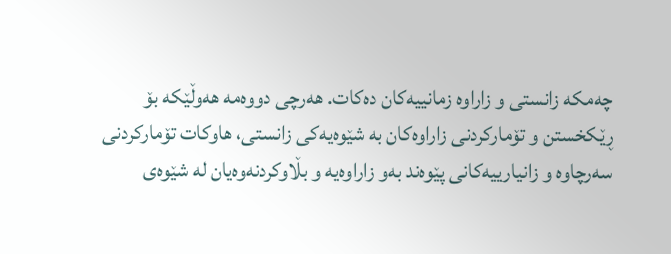چەمکە زانستی و زاراوە زمانییەکان دەکات. هەرچی دووەمە هەوڵێکە بۆ ڕێکخستن و تۆمارکردنی زاراوەکان بە شێوەیەکی زانستی، هاوکات تۆمارکردنی سەرچاوە و زانیارییەکانی پێوەند بەو زاراوەیە و بڵاوکردنەوەیان لە شێوەی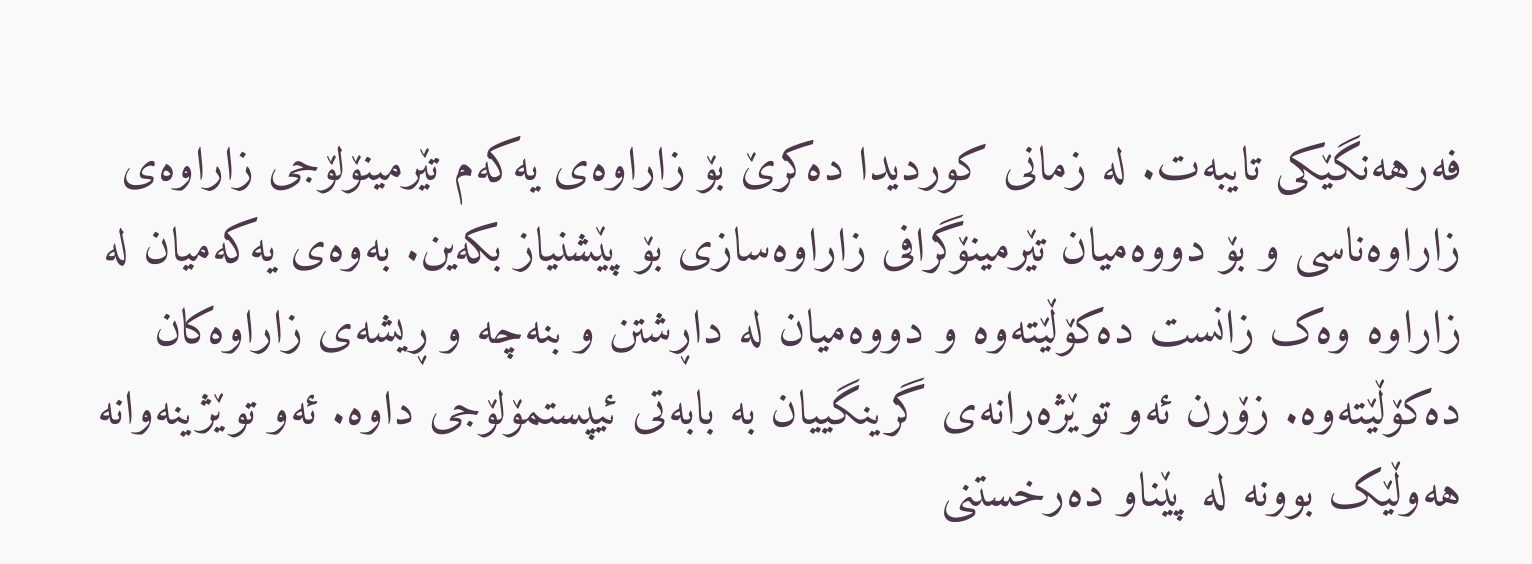فەرهەنگێکی تایبەت. لە زمانی کوردیدا دەکرێ بۆ زاراوەی یەکەم تێرمینۆلۆجی زاراوەی زاراوەناسی و بۆ دووەمیان تێرمینۆگرافی زاراوەسازی بۆ پێشنیاز بکەین. بەوەی یەکەمیان لە زاراوە وەک زانست دەکۆڵێتەوە و دووەمیان لە داڕشتن و بنەچە و ڕیشەی زاراوەکان دەکۆڵێتەوە. زۆرن ئەو توێژەرانەی گرینگییان بە بابەتی ئیپستمۆلۆجی داوە. ئەو توێژینەوانە هەوڵێک بوونە لە پێناو دەرخستنی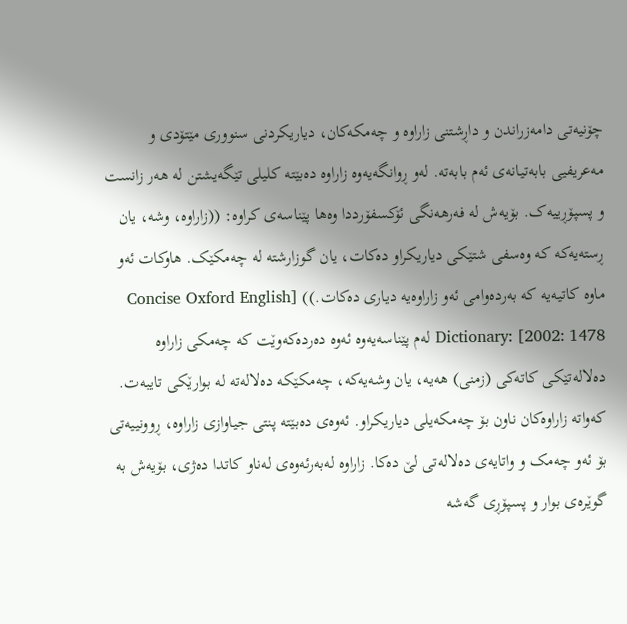چۆنیەتی دامەزراندن و داڕشتنی زاراوە و چەمکەکان، دیاریکردنی سنووری مێتۆدی و مەعریفیی بابەتیانەی ئەم بابەتە. لەو ڕوانگەیەوە زاراوە دەبێتە کلیلی تێگەیشتن لە هەر زانست و پسپۆڕییەک. بۆیەش لە فەرهەنگی ئۆکسفۆرددا وەها پێناسەی کراوە: ((زاراوە، وشە، یان ڕستەیەکە کە وەسفی شتێکی دیاریکراو دەکات، یان گوزارشتە لە چەمکێک. هاوکات ئەو ماوە کاتیەیە کە بەردەوامی ئەو زاراوەیە دیاری دەکات.)) [Concise Oxford English Dictionary: [2002: 1478 لەم پێناسەیەوە ئەوە دەردەکەوێت کە چەمکی زاراوە دەلالەتێکی کاتەکی (زمنی) هەیە، یان وشەیەکە، چەمکێکە دەلالەتە لە بوارێکی تایبەت. کەواتە زاراوەکان ناون بۆ چەمکەیلی دیاریکراو. ئەوەی دەبێتە پنتی جیاوازی زاراوە، ڕوونییەتی بۆ ئەو چەمک و واتایەی دەلالەتی لێ دەکا. زاراوە لەبەرئەوەی لەناو کاتدا دەژی، بۆیەش بە گوێرەی بوار و پسپۆڕی گەشە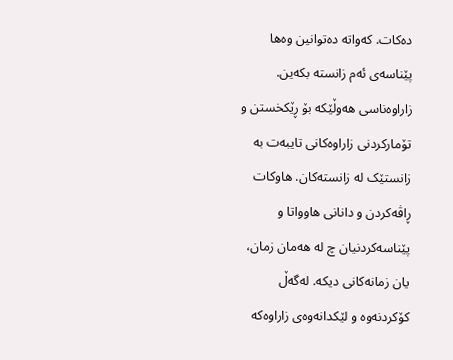دەکات. کەواتە دەتوانین وەها پێناسەی ئەم زانستە بکەین. زاراوەناسی هەوڵێکە بۆ ڕێکخستن و تۆمارکردنی زاراوەکانی تایبەت بە زانستێک لە زانستەکان. هاوکات ڕاڤەکردن و دانانی هاوواتا و پێناسەکردنیان چ لە هەمان زمان، یان زمانەکانی دیکە. لەگەڵ کۆکردنەوە و لێکدانەوەی زاراوەکە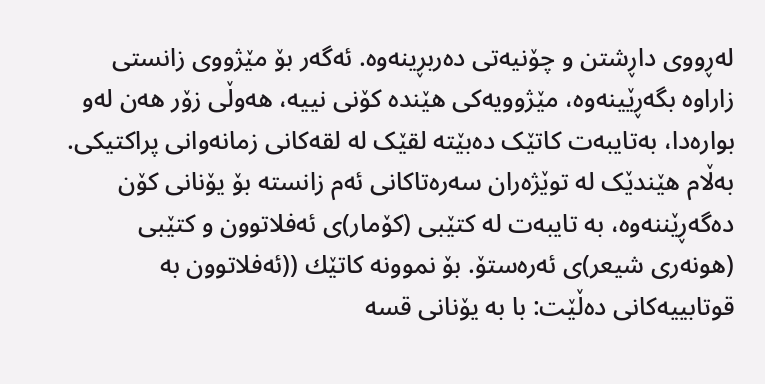لەڕووی داڕشتن و چۆنیەتی دەربڕینەوە. ئەگەر بۆ مێژووی زانستی زاراوە بگەڕێینەوە، مێژوویەکی هێندە کۆنی نییە، هەوڵی زۆر هەن لەو بوارەدا، بەتایبەت کاتێک دەبێتە لقێک لە لقەکانی زمانەوانی پراکتیکی. بەڵام هێندێک لە توێژەران سەرەتاکانی ئەم زانستە بۆ یۆنانی کۆن دەگەڕێننەوە، بە تایبەت لە کتێبی (کۆمار)ی ئەفلاتوون و کتێبی (هونەری شیعر)ی ئەرەستۆ. بۆ نموونە کاتێك ((ئەفلاتوون بە قوتابییەکانی دەڵێت: با بە یۆنانی قسە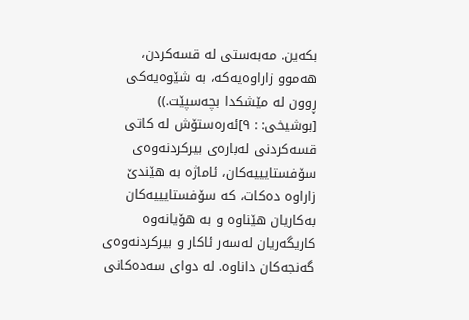بکەین. مەبەستی لە قسەکردن، هەموو زاراوەیەکە، بە شێوەیەکی ڕوون لە مێشکدا بچەسپێت.)) [بوشیخی: : ٩]ئەرەستۆش لە کاتی قسەکردنی لەبارەی بیرکردنەوەی سۆفستایییەکان، ئاماژە بە هێندێ زاراوە دەکات، کە سۆفستایییەکان بەکاریان هێناوە و بە هۆیانەوە کاریگەریان لەسەر ئاکار و بیرکردنەوەی گەنجەکان داناوە. لە دوای سەدەکانی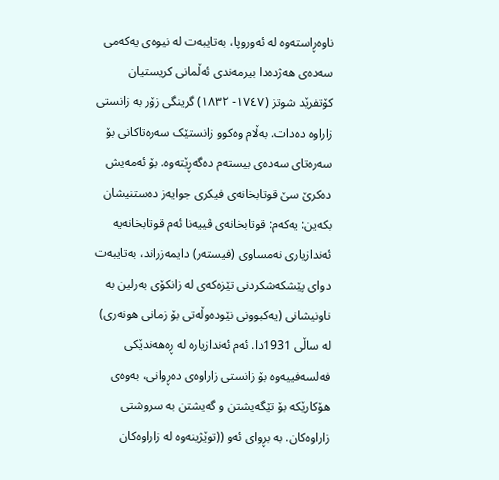ناوەڕاستەوە لە ئەوروپا، بەتایبەت لە نیوەی یەکەمی سەدەی هەژدەدا بیرمەندی ئەڵمانی کریستیان کۆتفرێد شوتز (١٧٤٧- ١٨٣٢) گرینگی زۆر بە زانستی زاراوە دەدات. بەڵام وەکوو زانستێک سەرەتاکانی بۆ سەرەتای سەدەی بیستەم دەگەڕێتەوە. بۆ ئەمەیش دەکرێ سێ قوتابخانەی فیکری جوایەز دەستنیشان بکەین: یەکەم: قوتابخانەی ڤییەنا ئەم قوتابخانەیە ئەندازیاری نەمساوی (فیستەر) دایمەزراند، بەتایبەت دوای پێشکەشکردنی تێزەکەی لە زانکۆی بەرلین بە ناونیشانی (یەکبوونی نێودەوڵەتی بۆ زمانی هونەری) لە ساڵی 1931دا. ئەم ئەندازیارە لە ڕەهەندێکی فەلسەفییەوە بۆ زانستی زاراوەی دەڕوانی، بەوەی هۆکارێکە بۆ تێگەیشتن و گەیشتن بە سروشتی زاراوەکان. بە بڕوای ئەو ((توێژینەوە لە زاراوەکان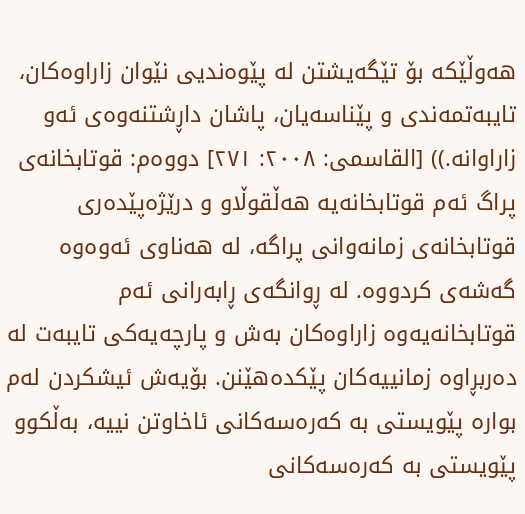هەوڵێکە بۆ تێگەیشتن لە پێوەندیی نێوان زاراوەکان، تایبەتمەندی و پێناسەیان، پاشان داڕشتنەوەی ئەو زاراوانە.)) [القاسمی: ٢٠٠٨: ٢٧١] دووەم: قوتابخانەی پراگ ئەم قوتابخانەیە هەڵقوڵاو و درێژەپێدەری قوتابخانەی زمانەوانی پراگە، لە هەناوی ئەوەوە گەشەی کردووە. لە ڕوانگەی ڕابەرانی ئەم قوتابخانەیەوە زاراوەکان بەش و پارچەیەکی تایبەت لە دەربڕاوە زمانییەکان پێکدەهێنن. بۆیەش ئیشکردن لەم بوارە پێویستی بە کەرەسەکانی ئاخاوتن نییە، بەڵکوو پێویستی بە کەرەسەکانی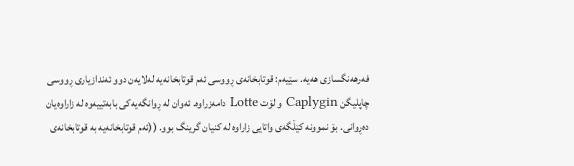فەرهەنگسازی هەیە. سێیەم: قوتابخانەی ڕووسی ئەم قوتابخانەیە لەلایەن دوو ئەندازیاری ڕووسی چاپلیگن Caplygin و لۆت Lotte دامەزراوە. ئەوان لە ڕوانگەیەکی بابەتییەوە لە زاراوەیان دەڕوانی. بۆ نموونە کێڵگەی واتایی زاراوە لە کنیان گرینگ بوو. ((ئەم قوتابخانەیە بە قوتابخانەی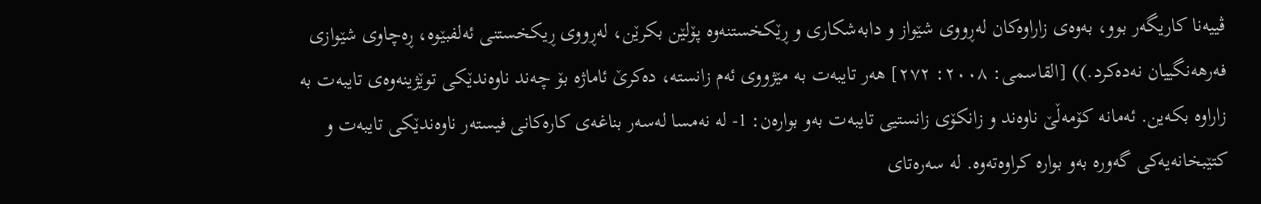ڤییەنا کاریگەر بوو، بەوەی زاراوەکان لەڕووی شێواز و دابەشکاری و ڕێکخستنەوە پۆلێن بکرێن، لەڕووی ڕیکخستنی ئەلفبێوە، ڕەچاوی شێوازی فەرهەنگییان نەدەکرد.)) [القاسمی: ٢٠٠٨: ٢٧٢] هەر تایبەت بە مێژووی ئەم زانستە، دەکرێ ئاماژە بۆ چەند ناوەندێکی توێژینەوەی تایبەت بە زاراوە بکەین. ئەمانە کۆمەڵێ ناوەند و زانکۆی زانستیی تایبەت بەو بوارەن: 1- لە نەمسا لەسەر بناغەی کارەکانی فیستەر ناوەندێکی تایبەت و کتێبخانەیەکی گەورە بەو بوارە کراوەتەوە. لە سەرەتای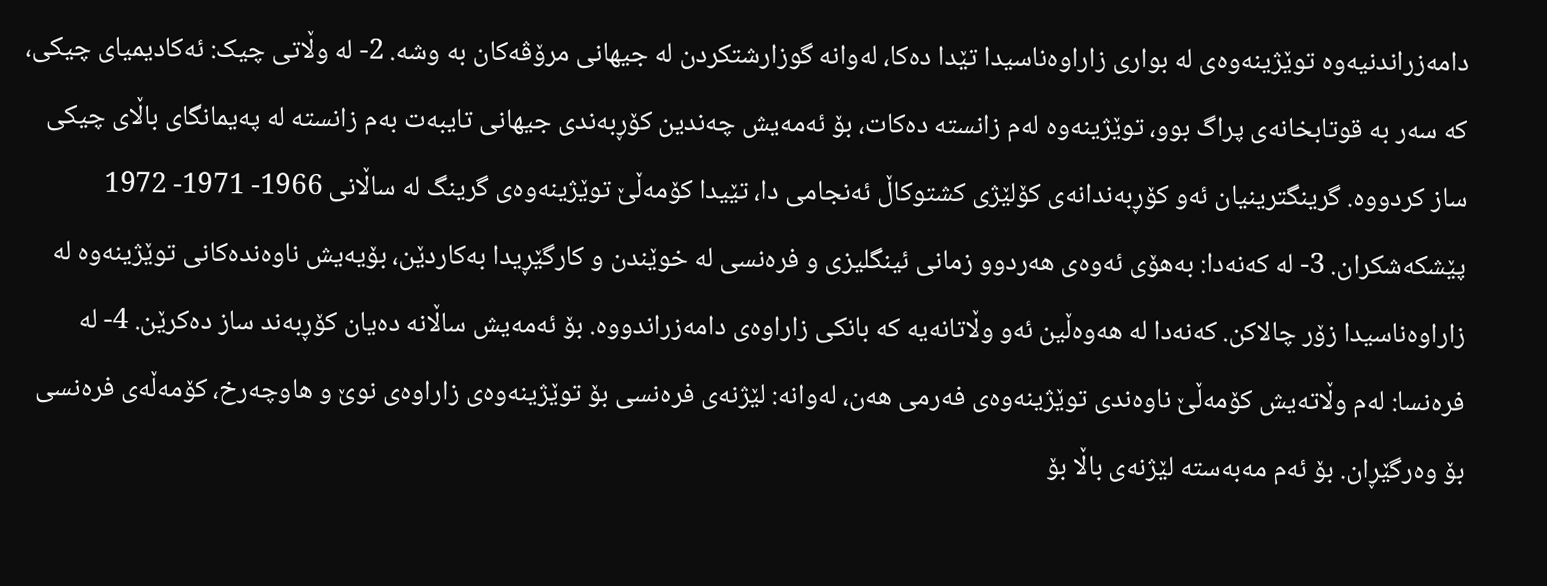دامەزراندنیەوە توێژینەوەی لە بواری زاراوەناسیدا تێدا دەکا، لەوانە گوزارشتکردن لە جیهانی مرۆڤەکان بە وشە. 2- لە وڵاتی چیک: ئەکادیمیای چیکی، کە سەر بە قوتابخانەی پراگ بوو، توێژینەوە لەم زانستە دەکات، بۆ ئەمەیش چەندین کۆڕبەندی جیهانی تایبەت بەم زانستە لە پەیمانگای باڵای چیکی ساز کردووە. گرینگترینیان ئەو کۆڕبەندانەی کۆلێژی کشتوکاڵ ئەنجامی دا، تێیدا کۆمەڵێ توێژینەوەی گرینگ لە ساڵانی 1966- 1971- 1972 پێشکەشکران. 3- لە کەنەدا: بەهۆی ئەوەی هەردوو زمانی ئینگلیزی و فرەنسی لە خوێندن و کارگێڕیدا بەکاردێن، بۆیەیش ناوەندەکانی توێژینەوە لە زاراوەناسیدا زۆر چالاکن. کەنەدا لە هەوەڵین ئەو وڵاتانەیە کە بانکی زاراوەی دامەزراندووە. بۆ ئەمەیش ساڵانە دەیان کۆڕبەند ساز دەکرێن. 4- لە فرەنسا: لەم وڵاتەیش کۆمەڵێ ناوەندی توێژینەوەی فەرمی هەن، لەوانە: لێژنەی فرەنسی بۆ توێژینەوەی زاراوەی نوێ و هاوچەرخ، کۆمەڵەی فرەنسی بۆ وەرگێڕان. بۆ ئەم مەبەستە لێژنەی باڵا بۆ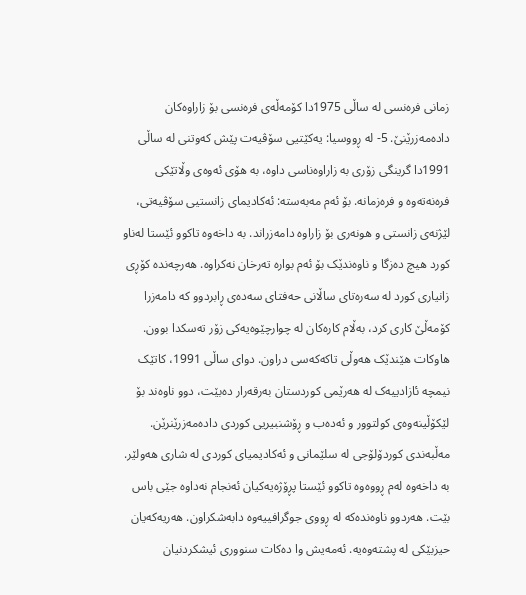زمانی فرەنسی لە ساڵی 1975دا کۆمەڵەی فرەنسی بۆ زاراوەکان دادەمەزرێنێ. 5- لە ڕووسیا: یەکێتیی سۆڤیەت پێش کەوتنی لە ساڵی 1991دا گرینگی زۆری بە زاراوەناسی داوە، بە هۆی ئەوەی وڵاتێکی فرەنەتەوە و فرەزمانە. بۆ ئەم مەبەستە: ئەکادیمای زانستیی سۆڤیەتی، لێژنەی زانستی و هونەری بۆ زاراوە دامەزراند. بە داخەوە تاکوو ئێستا لەناو کورد هیچ دەزگا و ناوەندێک بۆ ئەم بوارە تەرخان نەکراوە. هەرچەندە کۆڕی زانیاری کورد لە سەرەتای ساڵانی حەفتای سەدەی ڕابردوو کە دامەزرا کۆمەڵێ کاری کرد، بەڵام کارەکان لە چوارچێوەیەکی زۆر تەسکدا بوون. هاوکات هێندێک هەوڵی تاکەکەسی دراون. دوای ساڵی 1991، کاتێک نیمچە ئازادییەک لە هەرێمی کوردستان بەرقەرار دەبێت، دوو ناوەند بۆ لێکۆڵینەوەی کولتوور و ئەدەب و ڕۆشنبیریی کوردی دادەمەزرێنرێن. مەڵبەندی کوردۆلۆجی لە سلێمانی و ئەکادیمیای کوردی لە شاری هەولێر. بە داخەوە لەم ڕووەوە تاکوو ئێستا پڕۆژەیەکیان ئەنجام نەداوە جێی باس بێت. هەردوو ناوەندەکە لە ڕووی جوگرافییەوە دابەشکراون. هەریەکەیان حیزبێکی لە پشتەوەیە. ئەمەیش وا دەکات سنووری ئیشکردنیان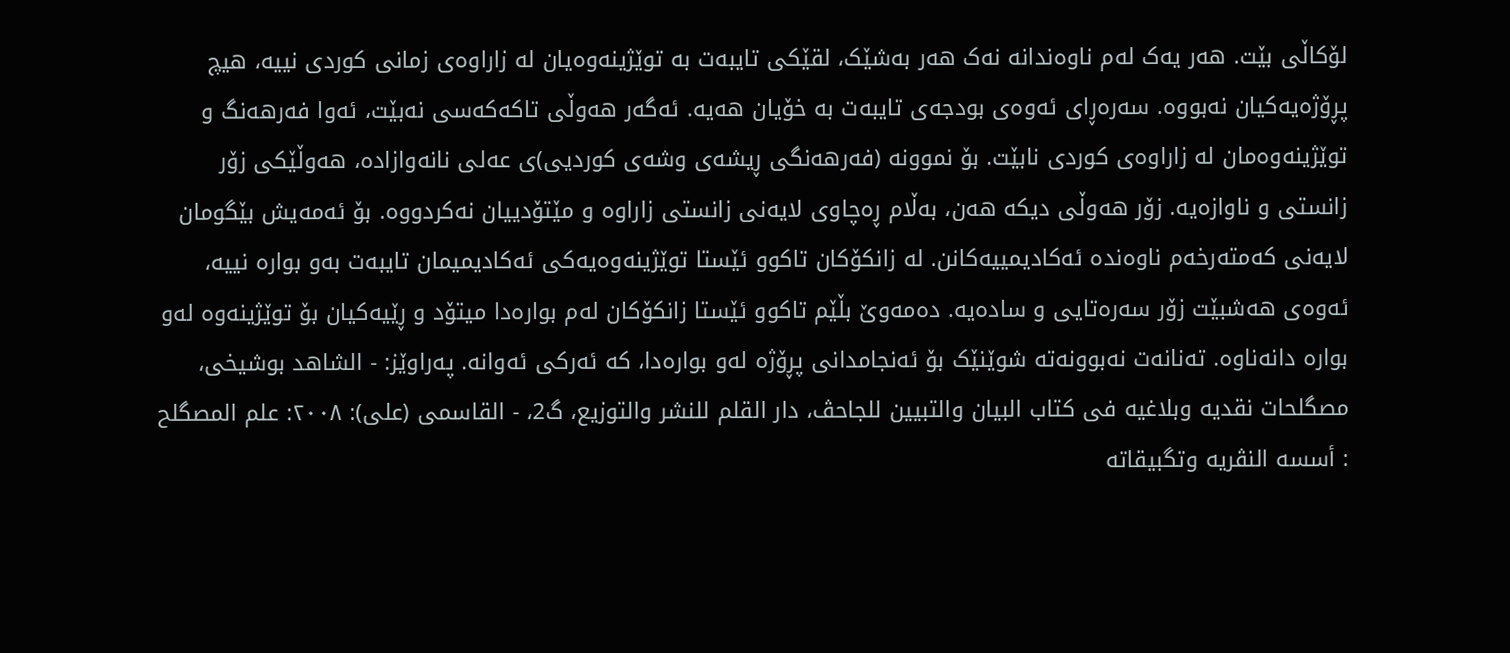لۆکاڵی بێت. هەر یەک لەم ناوەندانە نەک هەر بەشێک، لقێکی تایبەت بە توێژینەوەیان لە زاراوەی زمانی کوردی نییە، هیچ پڕۆژەیەکیان نەبووە. سەرەڕای ئەوەی بودجەی تایبەت بە خۆیان هەیە. ئەگەر هەوڵی تاکەکەسی نەبێت، ئەوا فەرهەنگ و توێژینەوەمان لە زاراوەی کوردی نابێت. بۆ نموونە (فەرهەنگی ڕیشەی وشەی کوردیی)ی عەلی نانەوازادە، هەوڵێکی زۆر زانستی و ناوازەیە. زۆر هەوڵی دیکە هەن، بەڵام ڕەچاوی لایەنی زانستی زاراوە و مێتۆدییان نەکردووە. بۆ ئەمەیش بێگومان لایەنی کەمتەرخەم ناوەندە ئەکادیمییەکانن. لە زانکۆکان تاکوو ئێستا توێژینەوەیەکی ئەکادیمیمان تایبەت بەو بوارە نییە، ئەوەی هەشبێت زۆر سەرەتایی و سادەیە. دەمەوێ بڵێم تاکوو ئێستا زانکۆکان لەم بوارەدا میتۆد و ڕێیەکیان بۆ توێژینەوە لەو بوارە دانەناوە. تەنانەت نەبوونەتە شوێنێک بۆ ئەنجامدانی پڕۆژە لەو بوارەدا، کە ئەرکی ئەوانە. پەراوێز: - الشاهد بوشیخی، مصگلحات نقدیە وبلاغیە فی كتاب البیان والتبیین للجاحڤ، دار القلم للنشر والتوزیع، گ2، - القاسمی (علی): ٢٠٠٨: علم المصگلح : أسسه النڤریە وتگبیقاته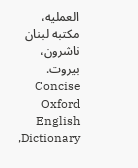العملیە، مکتبە لبنان ناشرون، بیروت. Concise Oxford English Dictionary,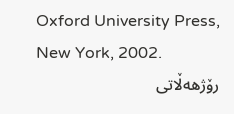Oxford University Press, New York, 2002.
رۆژهەڵاتی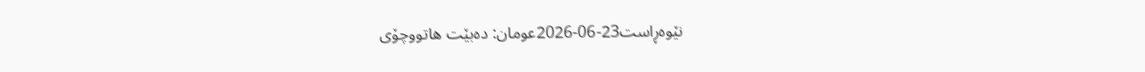نێوەڕاست23-06-2026عومان: دەبێت هاتووچۆی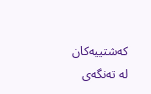کەشتییەکان لە تەنگەی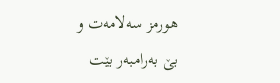هورمز سەلامەت و بێ بەرامبەر بێت